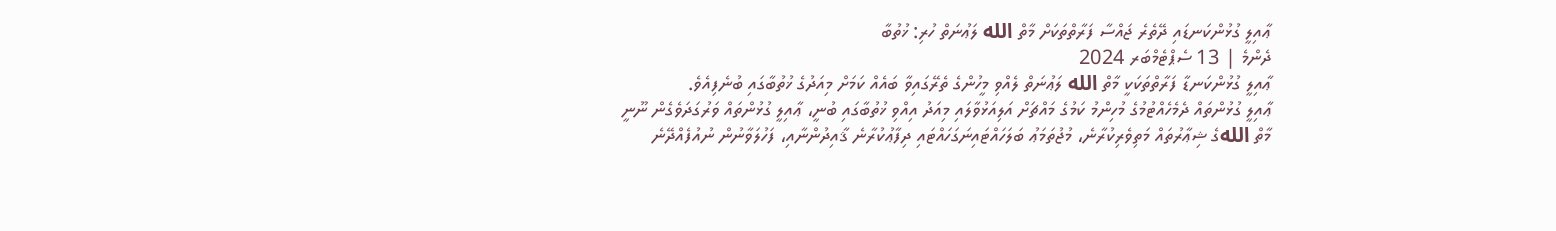ޢާއިލީ ގުޅުންކަނޑައި ދޭތެރެ ޖައްސާ ފަރާތްތަކަށް މާތް الله ލަޢުނަތް ހުރި: ޚުތުބާ
ދެންމެ | 13 ސެޕްޓެމްބަރ 2024
ޢާއިލީ ގުޅުންކަނޑާ ފަރާތްތަކަކީ މާތް الله ލަޢުނަތް ލެއްވި މީހުންގެ ތެރޭގައިވާ ބައެއް ކަމަށް މިއަދުގެ ޚުތުބާގައި ބުނެފިއެވެ.
ޢާއިލީ ގުޅުންތައް ދެމެހެއްޓުމުގެ މުހިންމު ކަމުގެ މައްޗަށް އަލިއަޅުވާލައި މިއަދު އިއްވި ޚުތުބާގައި ބުނީ، ޢާއިލީ ގުޅުންތައް ވަރުގަދަވެގެން ނޫނީ މާތް اللهގެ ޝިޢާރުތައް މަތިވެރިކުރާނެ، މުޖުތަމަޢު ބަލަހައްޓައިނަގަހައްޓައި ދިފާޢުކުރާނެ ޤާއިދުންނާއި، ފަހުލަވާނުން ނުއުފެއްދޭނެ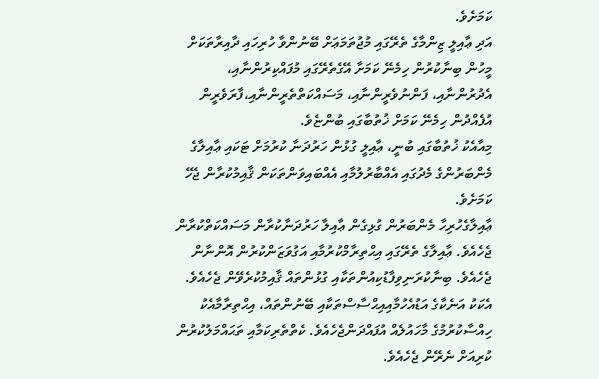ކަމަށެވެ.
އަދި ޢާއިލީ ޒިންމާގެ ތެރޭގައި މުޖުތަމަޢަށް ބޭނުންވާ ހުރިހައި ދާއިރާތަކަށް މީހުން ބިނާކުރުން ހިމެނޭ ކަމަށާ އޭގެތެރޭގައި މުފައްކިރުންނާއި، އެދުރުންނާއި، ފަންނުވެރީންނާއި، މަސައްކަތްތެރީންނާއި،ފާރަވެރީން އުފެއްދުން ހިމެނޭ ކަމަށް ޚުތުބާގައި ބުންޏެވެ.
މިއާއެކު ޚުތުބާގައި ބުނީ، ޢާއިލީ ގުޅުން ހަރުދަނާ ކުރުމަށް ޓަކައި ޢާއިލާގެ މެންބަރުންގެ މެދުގައި އެއްބާރުލުމާއި އެއްބައިވަންތަކަން ޤާއިމުކުރާން ޖެހޭ ކަމަށެވެ.
ޢާއިލާގެހުރިހާ މެންބަރުން ގުޅިގެން ޢާއިލާ ހަރުދަނާކުރާން މަސައްކަތްކުރާން ޖެހެއެވެ. ޢާއިލާގެ ތެރޭގައި އިޙްތިރާމްކުރުމާއި އަގުވަޒަންކުރުން އޮންނާން ޖެހެއެވެ. ބިނާކުރަނިވިފާޑުކިއުންތަކާއި ގުޅުންތައް ޤާއިމުކުރެވޭން ޖެހެއެވެ. އެކަކު އަނެކާގެ އަޑުއެހުމާއިއިޙްސާސްތަކާއި ބޭނުންތައް، އިޙްތިރާމާއެކު ހިއްސާކުރުމުގެ މާހައުލެއް އުފައްދަންޖެހެއެވެ. ކެތްތެރިކަމާއި ތަޙައްމަލުކުރުން ކުރިއަށް ނެރޭން ޖެހެއެވެ.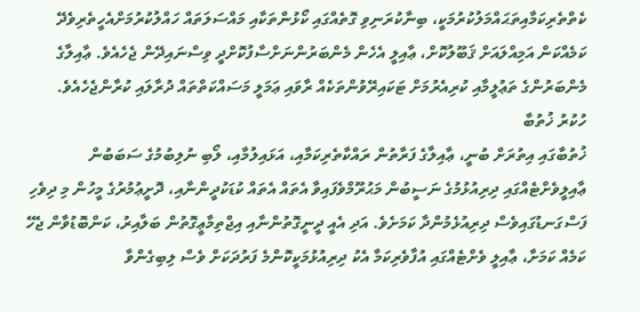ކެތްތެރިކަމާއިތަޙައްމަލުކުރުމަކީ، ބިނާކުރަނިވި ގޮތެއްގައި ކޯޅުންތަކާއި މައްސަލަތައް ހައްލުކުރުމަށްއެހީތެރިވެދޭ ކަމެއްކަން އަމިއްލައަށް ޤަބޫލުކޮށް، ޢާއިލީ އެހެން މެންބަރުންނަށްސާފުކޮށްދީ ވިސްނައިދޭން ޖެހެއެވެ. ޢާއިލާގެ މެންބަރުންގެ ތަޢުލީމާއި ކުރިއެރުމަށް ޓަކައިރޭވުންތަކެއް ރާވައި ޢަމަލީ މަސައްކަތްތައް ދުރާލައި ކުރާންޖެހެއެވެ.
ހުކުރު ޚުތުބާ
ޚުތުބާގައި އިތުރަށް ބުނީ، ޢާއިލާގެ ފަރާތުން ރައްކާތެރިކަމާއި، އަޅައިލުމާއި، ލޯބި ނުލިބުމުގެ ސަބަބުން ޢާއިލީވެށްޓެއްގައި ދިރިއުޅުމުގެ ނަސީބުން މަޙުރޫމްވެފައިވާ އެތައް އެތައް ކުޑަކުދީންނާއި، ދޮށީޢުމުރުގެ މީހުން މި ދިވެހި ފަސްގަނޑުގައިވެސް ދިރިއުޅެމުންދާ ކަމަށެވެ. އަދި އެއީ ދީނީގޮތުންނާއި އިޖްތިމާޢީގޮތުން ބަލާއިރު، ކަންބޮޑުވާން ޖެހޭ ކަމެއް ކަމަށާ، ޢާއިލީ ވެށްޓެއްގައި އުފާވެރިކަމާ އެކު ދިރިއުޅުމަކީކޮންމެ ފަރުދަކަށް ވެސް ލިބިގެންވާ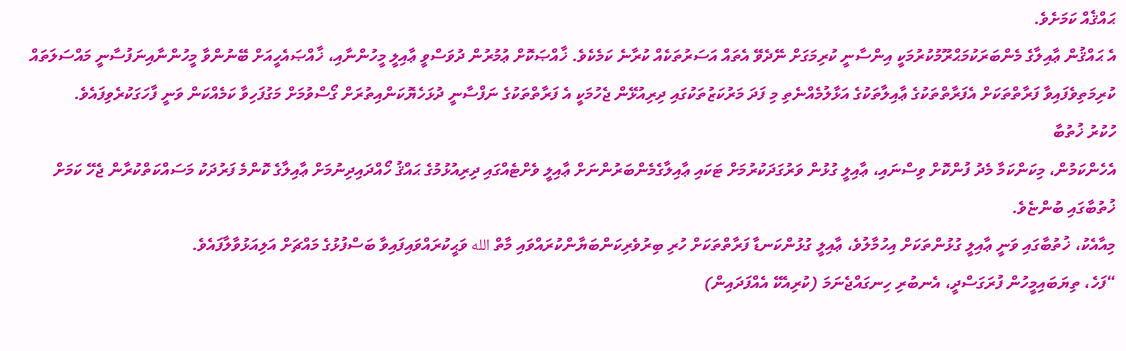ޙައްޤެއް ކަމަށެވެ.
އެ ޙައްޤުން ޢާއިލާގެ މެންބަރަކުމަޙްރޫމުކުރުމަކީ އިންސާނީ ކުރިމަގަށް ނޭދެވޭ އެތައް އަސަރުތަކެއް ކުރާނެ ކަމެކެވެ. ޚާއްޞަކޮށް ޢުމުރުން ދުވަސްވީ ޢާއިލީ މީހުންނާއި، ޚާއްޞައެހީއަށް ބޭނުންވާ މީހުންނާއިނަފުސާނީ މައްސަލަތައް ކުރިމަތިވެފައިވާ ފަރާތްތަކަށް އެފަރާތްތަކުގެ ޢާއިލާތަކުގެ އަޅާލުމެއްނެތި މި ފަދަ މަރުކަޒުތަކުގައި ދިރިއުޅޭން ޖެހުމަކީ އެ ފަރާތްތަކުގެ ނަފްސާނީ ދުޅަހެޔޮކަންއިތުރަށް ގޯސްވުމަށް މަގުފަހިވާ ކަމެއްކަން ވަނީ ފާހަގަކުރެވިފައެވެ.
ހުކުރު ޚުތުބާ
އެހެންކަމުން، މިކަންކަމާ މެދު ފުންކޮށް ވިސްނައި، ޢާއިލީ ގުޅުން ވަރުގަދަކުރުމަށް ޓަކައި ޢާއިލާގެމެންބަރުންނަށް ޢާއިލީ ވެށްޓެއްގައި ދިރިއުޅުމުގެ ޙައްޤު ހޯއްދައިދިނުމަށް ޢާއިލާގެ ކޮންމެ ފަރުދަކު މަސައްކަތްކުރާން ޖެހޭ ކަމަށް ޚުތުބާގައި ބުންޏެވެ.
މިއާއެކު، ޚުތުބާގައި ވަނީ ޢާއިލީ ގުޅުންތަކަށް އިހުމާލުވެ، ޢާއިލީ ގުޅުންކަނޑާ ފަރާތްތަކަށް ހުރި ބިރުވެރިކަންބަޔާންކުރައްވައި މާތް الله ވަޙީކުރައްވައިފައިވާ ބަސްފުޅުގެ މައްޗަށް އަލިއަޅުވާލާފައެވެ.
“ފަހެ، ތިޔަބައިމީހުން ފުރަގަސްދީ، އެނބުރި ހިނގައްޖެނަމަ (ކުރިއެކޭ އެއްފަދައިން)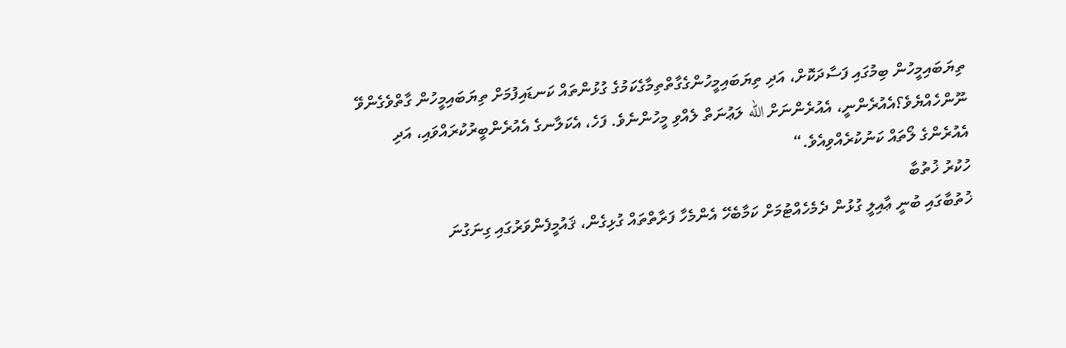ތިޔަބައިމީހުން ބިމުގައި ފަސާދަކޮށް، އަދި ތިޔަބައިމީހުންގެގާތްތިމާގެކަމުގެ ގުޅުންތައް ކަނޑައިފުމަށް ތިޔަބައިމީހުން ގާތްވެގެންވޭ ނޫންހެއްޔެވެ؟އެއުރެންނީ، އެއުރެންނަށް الله ލަޢުނަތް ލެއްވި މީހުންނެވެ. ފަހެ، އެކަލާނގެ އެއުރެންބީރުކުރައްވައި، އަދި އެއުރެންގެ ލޯތައް ކަނުކުރެއްވިއެވެ.“
ހުކުރު ޚުތުބާ
ޚުތުބާގައި ބުނީ ޢާއިލީ ގުޅުން ދެމެހެއްޓުމަށް ކަމާބެހޭ އެންމެހާ ފަރާތްތައް ގުޅިގެން، ޤައުމީފެންވަރުގައި ގިނަގުނަ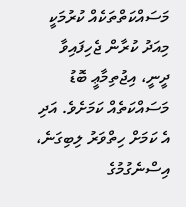މަސައްކަތްތަކެއް ކުރުމަކީ މިއަދު ކުރާން ޖެހިފައިވާ ދީނީ، އިޖުތިމާޢީ ބޮޑު މަސައްކަތެއް ކަމަށެވެ. އަދި އެ ކަމަށް ހިތްވަރު ލިބިގަނެ، އިސްނެގުމުގެ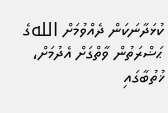ކުޅަދާނަކަން ދެއްވުމަށް اللهގެ ޙަޟްރަތުން ވާތްގަށް އެދުމަށް، ޚުތުބާގައި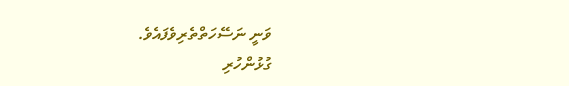ވަނީ ނަސޭހަތްތެރިވެފައެވެ.
ގުޅުންހުރި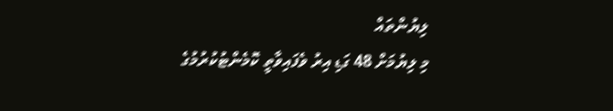ލިޔުންތައް
މި ލިޔުމަށް 48 ގަޑި އިރު ވެފައިވާތީ ކޮމެންޓުކުރުމުގެ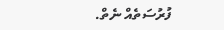ފުރުސަތެއް ނެތް.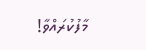މާފުކުރައްވާ!